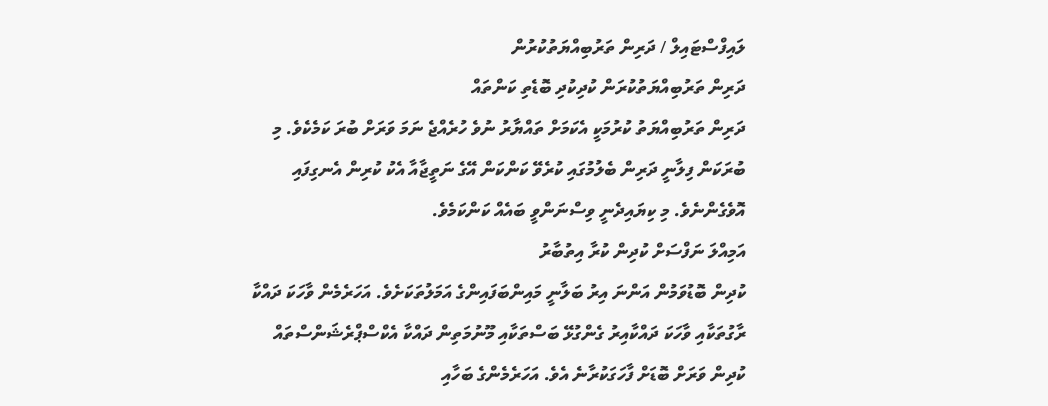ލައިފްސްޓައިލް / ދަރިން ތަރުބިއްޔަތުކުރުން
ދަރިން ތަރުބިއްޔަތުކުރަން ކުދިކުދި ބޮޑެތި ކަންތައް
ދަރިން ތަރުބިއްޔަތު ކުރުމަކީ އެކަމަށް ތައްޔާރު ނުވެ ހުރެއްޖެ ނަމަ ވަރަށް ބުރަ ކަމެކެވެ. މި ބުރަކަން ފިލާނީ ދަރިން ބެލުމުގައި ކުރެވޭ ކަންކަން އޭގެ ނަތީޖާއާ އެކު ކުރިން އެނގިފައި އޮވެގެންނެވެ. މި ކިޔައިދެނީ ވިސްނަންވީ ބައެއް ކަންކަމެވެ.
އަމިއްލަ ނަފްސަށް ކުދިން ކުރާ އިތުބާރު
ކުދިން ބޮޑުވަމުން އަންނަ އިރު ބަލާނީ މައިންބަފައިންގެ އަމަލުތަކަށެވެ. އަހަރެމެން ވާހަކަ ދައްކާ ރާގުތަކާއި ވާހަކަ ދައްކާއިރު ގެންގުޅޭ ބަސްތަކާއި މޫނުމަތިން ދައްކާ އެކްސްޕްރެޝަންސްތައް ކުދިން ވަރަށް ބޮޑަށް ފާހަގަކުރާނެ އެވެ. އަހަރެމެންގެ ބަހާއި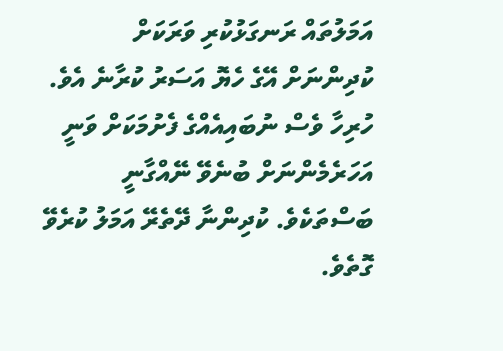އަމަލުތައް ރަނގަޅުކުރި ވަރަކަށް ކުދިންނަށް އޭގެ ހެޔޮ އަސަރު ކުރާނެ އެވެ. ހުރިހާ ވެސް ނުބައިއެއްގެ ފެށުމަކަށް ވަނީ އަހަރެމެންނަށް ބުނެވޭ ނޭއްގާނީ ބަސްތަކެވެ. ކުދިންނާ ދޭތެރޭ އަމަލު ކުރެވޭ ގޮތެވެ.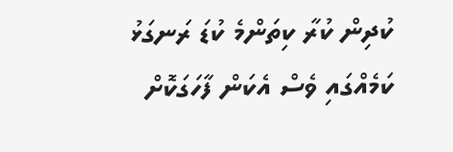ކުދިން ކުރާ ކިތަންމެ ކުޑަ ރަނގަޅު ކަމެއްގައި ވެސް އެކަން ފާހަގަކޮށް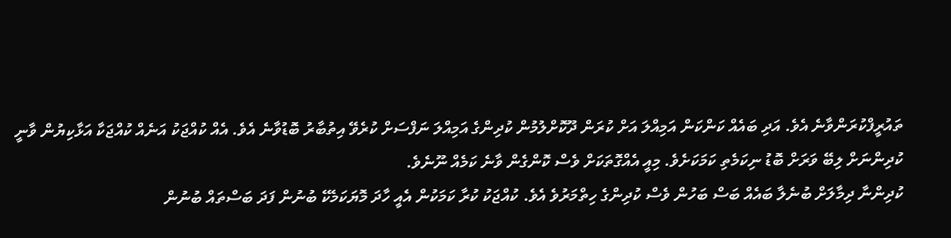ތައުރީފްކުރަންވާނެ އެވެ. އަދި ބައެއް ކަންކަން އަމިއްލަ އަށް ކުރަން ދޫކޮށްލުމުން ކުދިންގެ އަމިއްލަ ނަފްސަށް ކުރެވޭ އިތުބާރު ބޮޑުވާނެ އެވެ. އެއް ކުއްޖަކު އަނެއް ކުއްޖަކާ އަޅާކިޔުން ވާނީ ކުދިންނަށް ލިބޭ ވަރަށް ބޮޑު ނިކަމެތި ކަމަކަށެވެ. މިއީ އެއްގޮތަކަށް ވެސް ކޮންގެން ވާނެ ކަމެއް ނޫނެވެ.
ކުދިންނާ ދިމާލަށް ބުނެލާ ބައެއް ބަސް ބަހުން ވެސް ކުދިންގެ ހިތްމަރުވެ އެވެ. ކުއްޖަކު ކުރާ ކަމަކުން އެއީ ހާދަ މޮޔަކަމެކޭ ބުނުން ފަދަ ބަސްތައް ބުނުން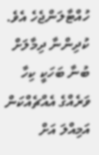ހުއްޓާލަންޖެހެ އެވެ. ކުދިންނާ ދިމާލަށް ބުނާ ބަހަކީ ކިހާ ވަރެއްގެ އެއްޗެއްކަން އަމިއްލަ އަށް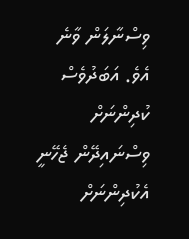ވިސްނާލަން ވާނެ އެވެ. އަބަދުވެސް ކުދިންނަށް ވިސްނައިދޭން ޖެހޭނީ އެކުދިންނަށް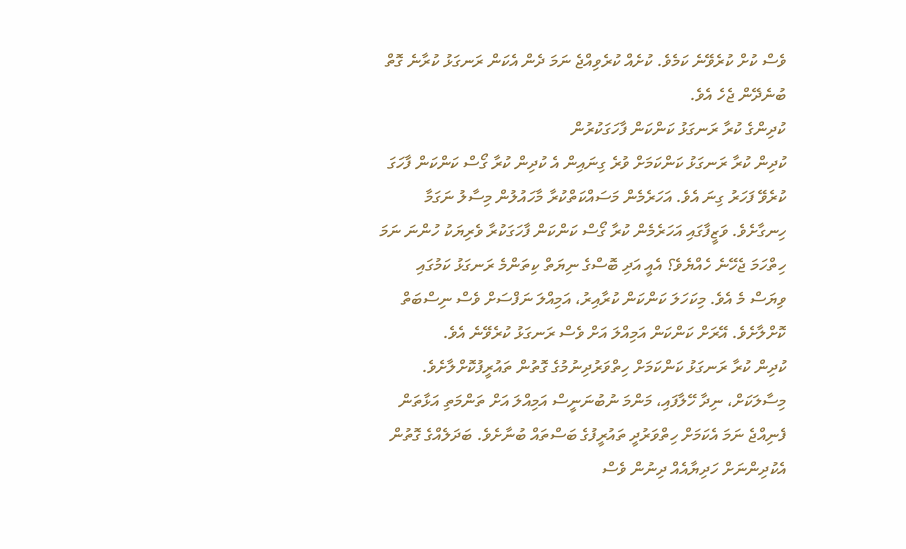ވެސް ކުށް ކުރެވޭނެ ކަމެވެ. ކުށެއް ކުރެވިއްޖެ ނަމަ ދެން އެކަން ރަނގަޅު ކުރާނެ ގޮތް ބުނެދޭން ޖެހެ އެވެ.
ކުދިންގެ ކުރާ ރަނގަޅު ކަންކަން ފާހަގަކުރުން
ކުދިން ކުރާ ރަނގަޅު ކަންކަމަށް ވުރެ ގިނައިން އެ ކުދިން ކުރާ ގޯސް ކަންކަން ފާހަގަ ކުރެވޭ ފަހަރު ގިނަ އެވެ. އަހަރެމެން މަސައްކަތްކުރާ މާހައުލުން މިސާލު ނަގަމާ ހިނގާށެވެ. ވަޒީފާގައި އަހަރެމެން ކުރާ ގޯސް ކަންކަން ފާހަގަކުރާ ވެރިޔަކު ހުންނަ ނަމަ ހިތްހަމަ ޖެހޭނެ ހެއްޔެވެ؟ އެއީ އަދި ބޮސްގެ ނިޔަތް ކިތަންމެ ރަނގަޅު ކަމުގައި ވިޔަސް މެ އެވެ. މިކަހަލަ ކަންކަން ކުރާއިރު، އަމިއްލަ ނަފްސަށް ވެސް ނިސްބަތް ކޮށްލާށެވެ. އޭރަށް ކަންކަން އަމިއްލަ އަށް ވެސް ރަނގަޅު ކުރެވޭނެ އެވެ.
ކުދިން ކުރާ ރަނގަޅު ކަންކަމަށް ހިތްވަރުދިނުމުގެ ގޮތުން ތައުރީފުކޮށްލާށެވެ. މިސާލަކަށް، ނިދާ ހޭލާފައި، މަންމަ ނުބުނަނީސް އަމިއްލަ އަށް ތަންމަތި އަޅާތަން ފެނިއްޖެ ނަމަ އެކަމަށް ހިތްވަރުދީ ތައުރީފުގެ ބަސްތައް ބުނާށެވެ. ބަދަލެއްގެ ގޮތުން އެކުދިންނަށް ހަދިޔާއެއް ދިނުން ވެސް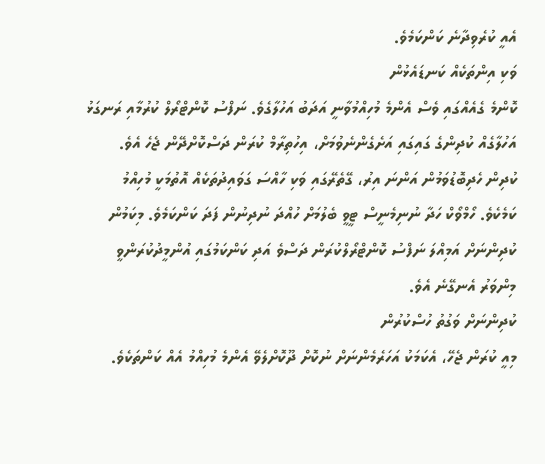އެއީ ކުރެވިދާނެ ކަންކަމެވެ.
ވަކި އިންތަކެއް ކަނޑައެޅުން
ކޮންމެ ގެއެއްގައި ވެސް އެންމެ މުހިއްމުވާނީ އަދަބު އަހުލާގެވެ. ނަފްސު ކޮންޓްރޯލް ކުރުމާއި ރަނގަޅު އަހުލާގެއް ކުދިންގެ ގައިގައި އަށެގެންނެވުމަށް، އިހުތިރާމް ކުރަން ދަސްކޮށްދޭން ޖެހެ އެވެ.
ކުދިން ހެދިބޮޑުވަމުން އަންނަ އިރު، ގޭތެރޭގައި ވަކި ހާއްސަ ގަވައިދުތަކެއް އޮތުމަކީ މުހިއްމު ކަމެކެވެ. ހޯމްވޯކް ހަދާ ނުނިމެނީސް ޓީވީ ބެލުމަށް ހުއްދަ ނުދިނުން ފަދަ ކަންކަމެވެ. މިކަމުން ކުދިންނަށް އަމިއްލަ ނަފްސު ކޮންޓްރޯލްކުރަން ދަސްވެ އަދި ކަންކަމުގައި އުންމީދުކުރަންވީ މިންވަރު އެނގޭނެ އެވެ.
ކުދިންނަށް ވަގުތު ހުސްކުރުން
މިއީ ކުރަން ޖެހޭ، އެކަމަކު އަހަރެމެންނަށް ނުކޮށް ދޫކޮށްލެވޭ އެންމެ މުހިއްމު އެއް ކަންތަކެވެ.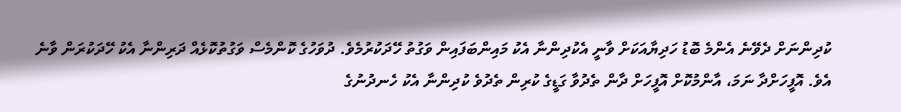ކުދިންނަށް ދެވޭނެ އެންމެ ބޮޑު ހަދިޔާއަކަށް ވާނީ އެކުދިންނާ އެކު މައިންބަފައިން ވަގުތު ހޭދަކުރުމެވެ. ދުވަހުގެ ކޮންމެސް ވަގުތުކޮޅެއް ދަރިންނާ އެކު ހޭދަކުރަން ވާނެ އެވެ. އޮފީހަށްދާ ނަމަ، އާންމުކޮށް އޮފީހަށް ދާން ތެދުވާ ގަޑީގެ ކުރިން ތެދުވެ ކުދިންނާ އެކު ހެނދުނުގެ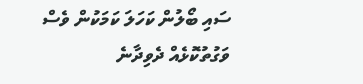ސައި ބޯލުން ކަހަލަ ކަމަކުން ވެސް ވަގުތުކޮޅެއް ދެވިދާނެ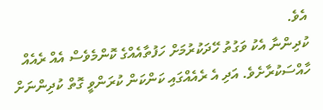އެވެ.
ކުދިންނާ އެކު ވަގުތު ހޭދަކުރުމަށް ހަފުތާއެއްގެ ކޮންމެވެސް އެއް ރެއެއް ހާއްސަކުރާށެވެ. އަދި އެ ރެއެއްގައި ކަންކަން ކުރަންވީ ގޮތް ކުދިންނަށް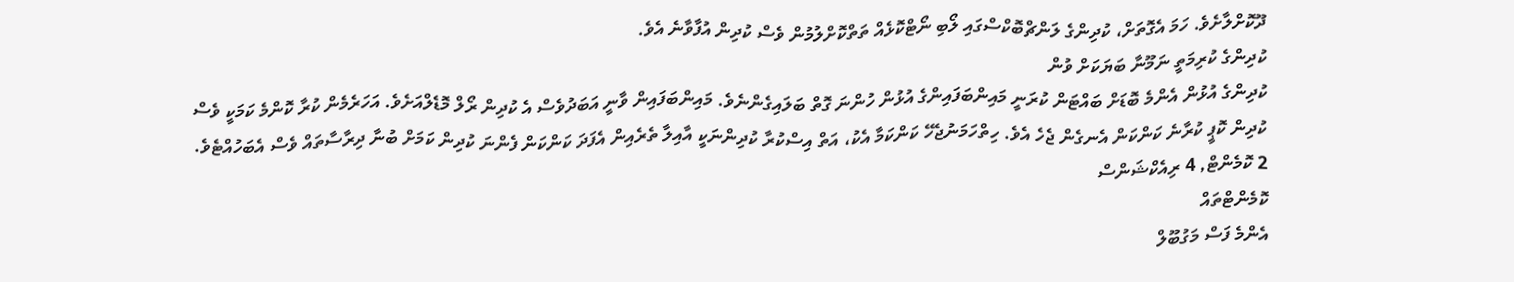ދޫކޮށްލާށެވެ. ހަމަ އެގޮތަށް، ކުދިންގެ ލަންޗްބޮކްސްގައި ލޯބި ނޯޓްކޮޅެއް ތަތްކޮށްލުމުން ވެސް ކުދިން އުފާވާނެ އެވެ.
ކުދިންގެ ކުރިމަތީ ނަމޫނާ ބަޔަކަށް ވުން
ކުދިންގެ އުޅުން އެންމެ ބޮޑަށް ބައްޓަން ކުރަނީ މައިންބަފައިންގެ އުޅުން ހުންނަ ގޮތް ބަލައިގެންނެވެ. މައިންބަފައިން ވާނީ އަބަދުވެސް އެ ކުދިން ރޯލް މޮޑެލްއަށެވެ. އަހަރެމެން ކުރާ ކޮންމެ ކަމަކީ ވެސް ކުދިން ކޮޕީ ކުރާނެ ކަންކަން އެނގެން ޖެހެ އެވެ. ހިތްހަމަނުޖެހޭ ކަންކަމާ އެކު، އަތް އިސްކުރާ ކުދިންނަކީ އާއިލާ ތެރެއިން އެފަދަ ކަންކަން ފެންނަ ކުދިން ކަމަށް ބުނާ ދިރާސާތައް ވެސް އެބަހުއްޓެވެ.
2 ކޮމެންޓް, 4 ރިއެކްޝަންސް
ކޮމެންޓްތައް
އެންމެ ފަސް މަގުބޫލް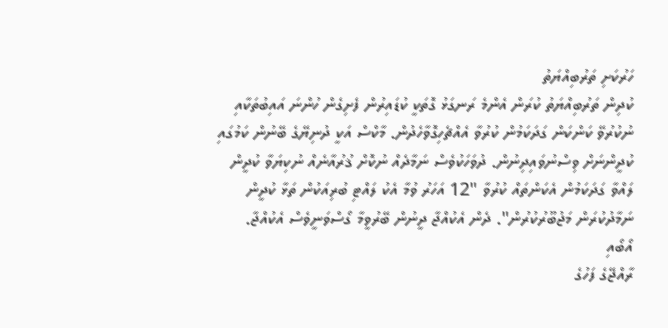ހަރުކަށި ތަރުބިއްޔަތު
ކުދިން ތަރުބިއްޔަތު ކުރަން އެންމެ ރަނގަޅު ގޮތަކީ ކުޑައިރުން ފެށިގެން ހުންނަ އައިބުތަކާއި ނުކުރުވޭ ކަންކަން ގަދަކަމުން ކުރުވާ އެއްޗެހިގޮވާހެދުން. މާކްސް އަކީ ދުނިޔޭގެ ބޭނުން ކަމުގައި ކުދީންނަށް ވިސްނުވައިދިނުން. ދުވަހަކުވެސް ނަމާދެއް ނުކޮށް ޤުރުއާނެއް ނުކިޔަވާ ކުދީން ލައްވާ ގަދަކަމުން އެކަންތައް ކުރުވާ "12 އަހަރު ވުމާ އެކު ލައްޓި ބުރިއަކުން ތަޅާ ކުދީން ނަމާދުކުރަން މަޖުބޫރުކުރުން". ދެން އެކުއްޖާ ދީނުން ބޭރުވީމާ ގޯސްވަނީވެސް އެކުއްޖާ.
އޯބޯއި
ރާއްޖޭގެ ފަހުގެ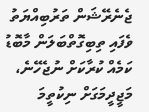ޖެނެރޭޝަން ތަރުބިއްޔަތު ވެފައި ތިބިގޮތްބަލަން މާބޮޑު ކަމެއް ކުރާކަށް ނުޖެހޭނެ، މަޖީދީމަގަށް ނިކުތީމަ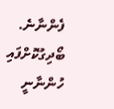ފެންނާނެ. ބޯދިގުކޮށްފައި ހުންނާނީ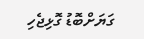ގަޔަށްބޮޑު ގޮޅިޖެހި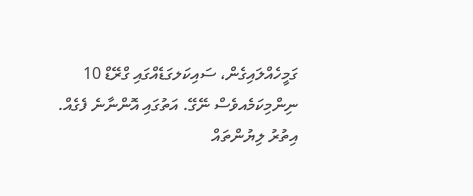ގަމީހެއްލައިގެން، ސައިކަލގަޑެއްގައި ގްރޭޑް 10 ނިންމިކަމެއވެސް ނޭގޭ. އަތުގައި އޮންނާނެ ފެގެއް.
އިތުރު ލިޔުންތައް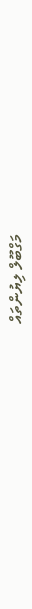މަގްބޫލް ލިޔުންތައް